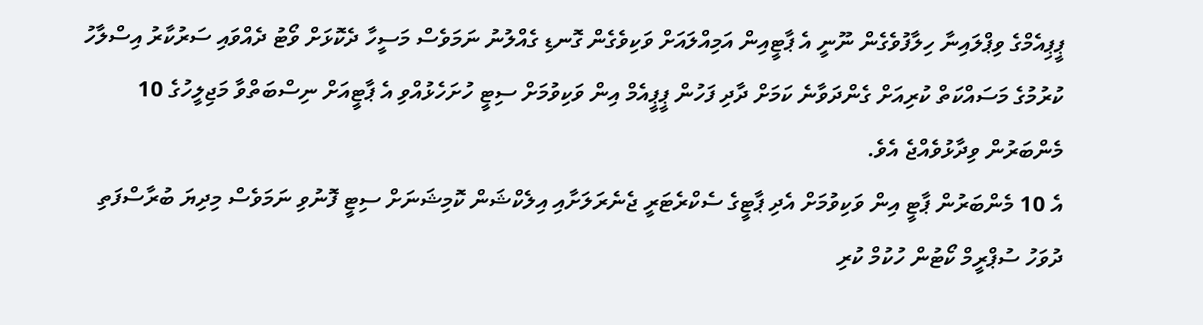ޕީޕިއެމްގެ ވިޕްލައިނާ ހިލާފުވެގެން ނޫނީ އެ ޕާޓީއިން އަމިއްލައަށް ވަކިވެގެން ގޮނޑި ގެއްލުނު ނަމަވެސް މަސީހާ ދެކޮޅަށް ވޯޓު ދެއްވައި ސަރުކާރު އިސްލާހު ކުރުމުގެ މަސައްކަތް ކުރިއަށް ގެންދަވާނެ ކަމަށް ދާދި ފަހުން ޕީޕީއެމް އިން ވަކިވުމަށް ސިޓީ ހުށަހެޅުއްވި އެ ޕާޓީއަށް ނިސްބަތްވާ މަޖިލީހުގެ 10 މެންބަރުން ވިދާޅުވެއްޖެ އެވެ.
އެ 10 މެންބަރުން ޕާޓީ އިން ވަކިވުމަށް އެދި ޕާޓީގެ ސެކްރެޓަރީ ޖެނެރަލަށާއި އިލެކްޝަން ކޮމިޝަނަށް ސިޓީ ފޮނުވި ނަމަވެސް މިދިޔަ ބުރާސްފަތި ދުވަހު ސުޕްރީމް ކޯޓުން ހުކުމް ކުރި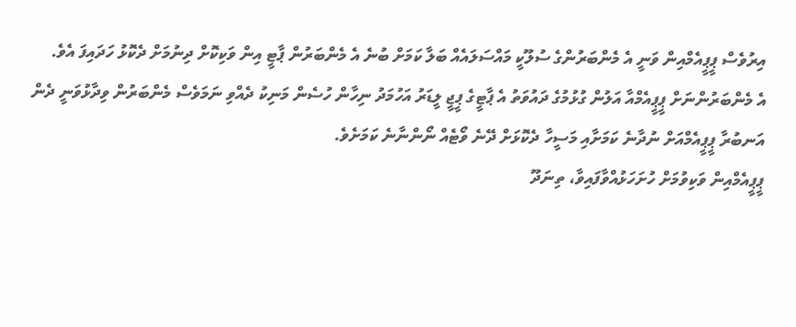އިރުވެސް ޕީޕީއެމްއިން ވަނީ އެ މެންބަރުންގެ ސުލޫކީ މައްސަލައެއް ބަލާ ކަމަށް ބުނެ އެ މެންބަރުން ޕާޓީ އިން ވަކިކޮށް ދިނުމަށް ދެކޮޅު ހަދައިފަ އެވެ.
އެ މެންބަރުންނަށް ޕީޕީއެމްއާ އަލުން ގުޅުމުގެ ދައުވަތު އެ ޕާޓީގެ ޕީޖީ ލީޑަރު އަހުމަދު ނިހާން ހުސެން މަނިކު ދެއްވި ނަމަވެސް މެންބަރުން ވިދާޅުވަނީ ދެން އަނބުރާ ޕީޕީއެމްއަށް ނުދާނެ ކަމަށާއި މަސީހާ ދެކޮޅަށް ދޭނެ ވޯޓެއް ނޯންނާނެ ކަމަށެވެ.
ޕީޕީއެމްއިން ވަކިވުމަށް ހުށަހަޅުއްވާފައިވާ، ތިނަދޫ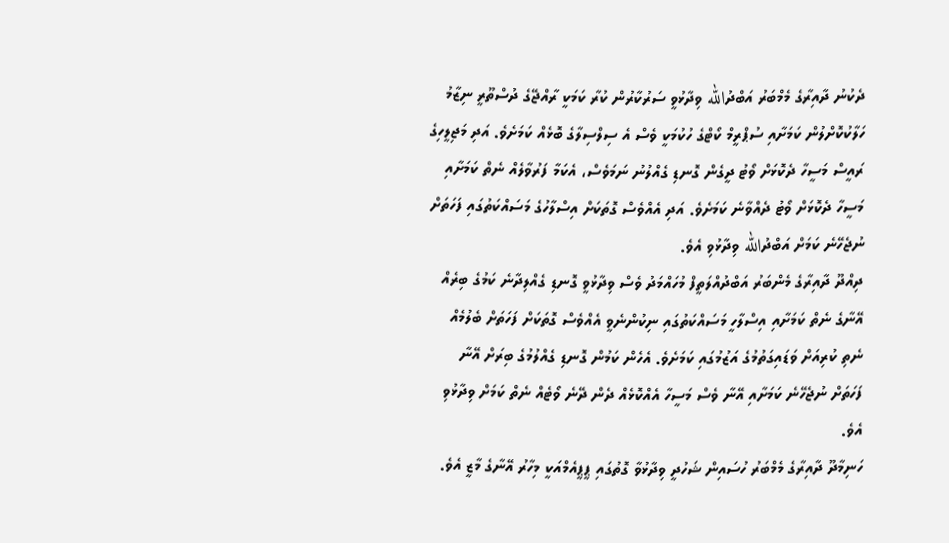ދެކުނު ދާއިރާގެ މެމްބަރު އަބްދުالله ވިދާޅުވީ ސަރުކާރުން ކުރާ ކަމަކީ ރާއްޖޭގެ ދުސްތޫރީ ނިޒާމު ހަލާކުކޮށްލުން ކަމަށާއި ސުޕްރީމް ކޯޓްގެ ހުކުމަކީ ވެސް އެ ސިލްސިލާގެ ބޮޅެއް ކަމަށެވެ. އަދި މަޖިލީހިގެ ރައީސް މަސީހާ ދެކޮޅަށް ވޯޓު ދީގެން ގޮނޑި ގެއްލުނު ނަމަވެސް، އެކަމާ ފަރުވާލެއް ނެތް ކަމަށާއި މަސީހާ ދެކޮޅަށް ވޯޓު ދެއްވާނެ ކަމަށެވެ. އަދި އެއްވެސް ގޮތަކަށް އިސްލާހުގެ މަސައްކަތުގައި ފަހަތަށް ނުޖެހޭނެ ކަމަށް އަބްދުالله ވިދާޅުވި އެވެ.
ދިއްދޫ ދާއިރާގެ މެންބަރު އަބްދުއްލަތީފް މުހައްމަދު ވެސް ވިދާޅުވީ ގޮނޑި ގެއްލިދާނެ ކަމުގެ ބިރެއް އޭނާގެ ނެތް ކަމަށާއި އިސްލާހީ މަސައްކަތުގައި ނިކުންނެވީ އެއްވެސް ގޮތަކަށް ފަހަތަށް ބެލުމެއް ނެތި ކުރިއަށް ވަޑައިގަތުމުގެ އަޒުމުގައި ކަމަށެވެ. އެހެން ކަމުން ގޮނޑި ގެއްލުމުގެ ބިރަށް އޭނާ ފަހަތަށް ނުޖެހޭނެ ކަމަށާއި އޭނާ ވެސް މަސީހާ އެއްކޮޅެއް ދެން ދޭނެ ވޯޓެއް ނެތް ކަމަށް ވިދާޅުވި އެވެ.
ހަނިމާދޫ ދާއިރާގެ މެމްބަރު ހުސައިން ޝަހުދީ ވިދާޅުވާ ގޮތުގައި ޕީޕީއެމްއަކީ މިހާރު އޭނާގެ މާޒީ އެވެ.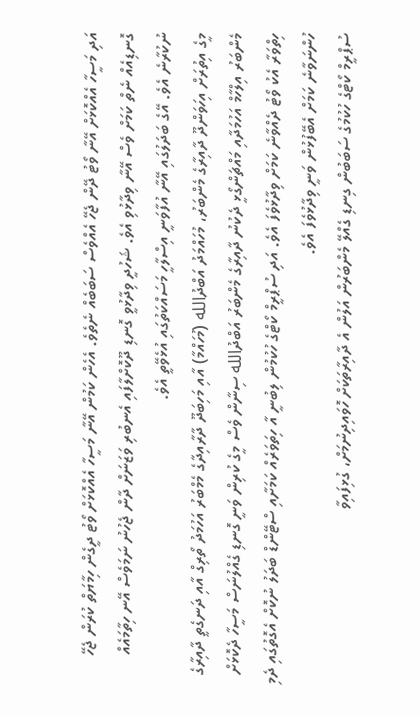އަދި މަސީހާ އެއްކޮޅަށް އޭނާ ވޯޓު ދޭން ޖެހޭ އެއްވެސް ސަބަބެއް ނެތެވެ. އެހެން ކަމުން އޭނާ މަސީހާ އެއްކޮޅަށް ވޯޓު ދީގެން ހިމާޔަތް ކުރަން ޖެހޭ ގޮނޑިއެއް ނެތް ކަމަށް ވެސް އޭނާ ވިދާޅުވި އެވެ. ޝަހުދީ ވިދާޅުވީ ގޮނޑި ދޫކޮށްލާފައި އެނބުރި ވަޒަނަށް ދާން ޖެހުނު ނަމަވެސް އޭނ ހިތާމައެއް ނުކުރާނެ އެވެ. އޭގެ ބަދަލުގައި އޭނާ އުފާވަނީ އިސްލާހީ މަސައްކަތުގައި އުޅެވޭތީ އެވެ.
މީގެ އިތުރަށް އިހަވަންދޫ ދާއިރާގެ މެންބަރު، މުހައްމަދު އަބްދުالله (މުހައްމާ) އާއި މަހިބަދޫ ދާރާއިދާގެ މެމްބަރު އަހުމަދު ތޯރިގް އާއި ދަނގެތީ ދާއިރާގެ މެންބަރު އިލްހާމް އަހުމަދާއި މައްޗަންގޯޅީ ދެކުނު ދާއިރާގެ މެންބަރު އަބްދުالله ސިނާން ވެސް މީގެ ކުރިން ވަނީ ގޮނޑި ގެއްލުނަސް މަސީހާ ދެކޮޅަށް ހިތްވަރާ އެކު ވޯޓު ދެއްވާނެ ކަމަށް ވިދާޅުވެފަ އެވެ. އަދި ސުޕްރީމް ކޯޓްގެ ހުކުމުން ލިބުނީ އާ ހިތަވަރެއް ކަމަށާއި ސްޓޭންޑް ބަދަލު ނުކޮށް އެގޮތުގައި ދެމި ހުންނަވާނެ ކަމަށް އެބޭފުޅުން ވަނީ ވިދާޅުވެފަ އެވެ.
ސުޕްރީމް ކޯޓްގެ ހުކުމުގެ ސަބަބުން ގިނޑި ގެއްލޭ މެންބަރުން އަލުން އެ ދާއިރާތަކަށް ހޮވައިދިނުމަށް، ގުޅިފައިވާ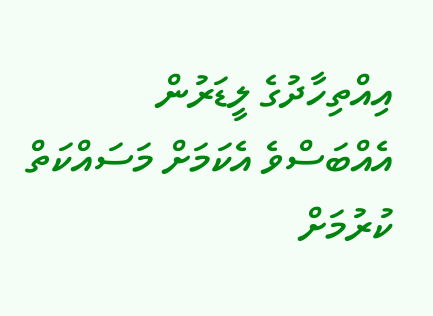އިއްތިހާދުގެ ލީޑަރުން އެއްބަސްވެ އެކަމަށް މަސައްކަތް ކުރުމަށް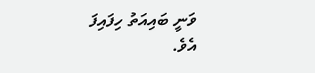ވަނީ ބައިއަތު ހިފައިފަ އެވެ.